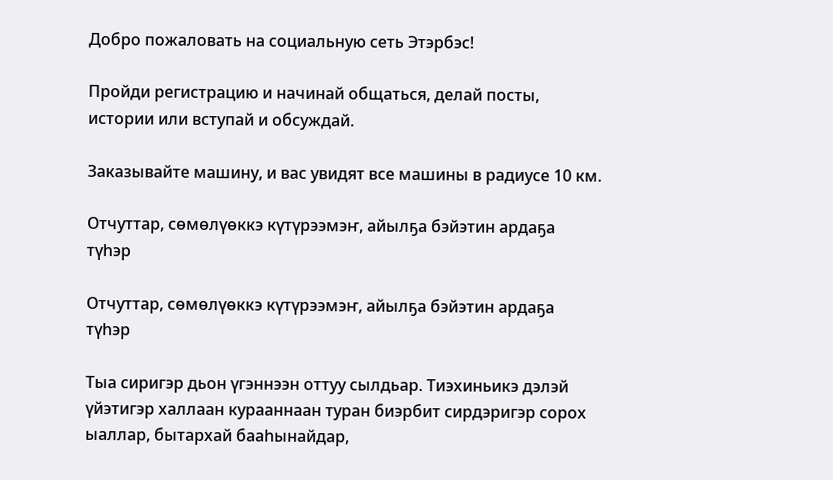Добро пожаловать на социальную сеть Этэрбэс!

Пройди регистрацию и начинай общаться, делай посты, истории или вступай и обсуждай.

Заказывайте машину, и вас увидят все машины в радиусе 10 км.

Отчуттар, сөмөлүөккэ күтүрээмэҥ, айылҕа бэйэтин ардаҕа түһэр

Отчуттар, сөмөлүөккэ күтүрээмэҥ, айылҕа бэйэтин ардаҕа түһэр

Тыа сиригэр дьон үгэннээн оттуу сылдьар. Тиэхиньикэ дэлэй үйэтигэр халлаан курааннаан туран биэрбит сирдэригэр сорох ыаллар, бытархай бааһынайдар,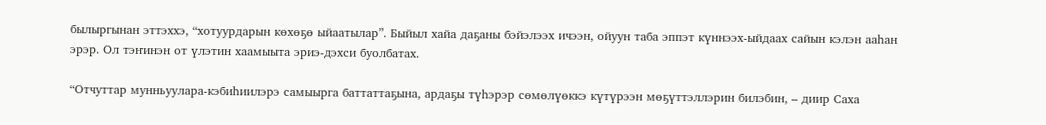былыргынан эттэххэ, “хотуурдарын көхөҕө ыйаатылар”. Быйыл хайа даҕаны бэйэлээх ичээн, ойуун таба эппэт күннээх-ыйдаах сайын кэлэн ааһан эрэр. Ол тэҥинэн от үлэтин хаамыыта эриэ-дэхси буолбатах.

“Отчуттар мунньуулара-кэбиһиилэрэ самыырга баттаттаҕына, ардаҕы түһэрэр сөмөлүөккэ күтүрээн мөҕүттэллэрин билэбин, – диир Саха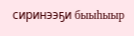сиринээҕи быыһыыр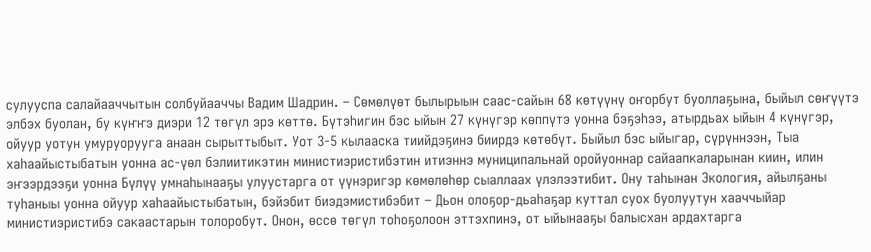сулууспа салайааччытын солбуйааччы Вадим Шадрин. – Сөмөлүөт былырыын саас-сайын 68 көтүүнү оҥорбут буоллаҕына, быйыл сөҥүүтэ элбэх буолан, бу күҥҥэ диэри 12 төгүл эрэ көттө. Бүтэһигин бэс ыйын 27 күнүгэр көппүтэ уонна бэҕэһээ, атырдьах ыйын 4 күнүгэр, ойуур уотун умуруорууга анаан сырыттыбыт. Уот 3-5 кылааска тиийдэҕинэ биирдэ көтөбүт. Быйыл бэс ыйыгар, сүрүннээн, Тыа хаһаайыстыбатын уонна ас-үөл бэлиитикэтин министиэристибэтин итиэннэ муниципальнай оройуоннар сайаапкаларынан киин, илин эҥээрдээҕи уонна Бүлүү умнаһынааҕы улуустарга от үүнэригэр көмөлөһөр сыаллаах үлэлээтибит. Ону таһынан Экология, айылҕаны туһаныы уонна ойуур хаһаайыстыбатын, бэйэбит биэдэмистибэбит – Дьон олоҕор-дьаһаҕар куттал суох буолуутун хааччыйар министиэристибэ сакаастарын толоробут. Онон, өссө төгүл тоһоҕолоон эттэхпинэ, от ыйынааҕы балысхан ардахтарга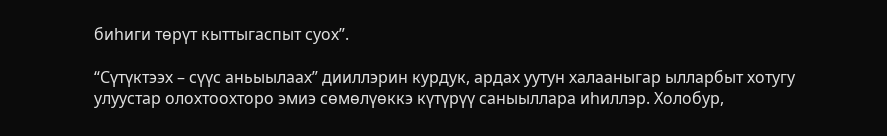биһиги төрүт кыттыгаспыт суох”.

“Сүтүктээх – сүүс аньыылаах” дииллэрин курдук, ардах уутун халааныгар ылларбыт хотугу улуустар олохтоохторо эмиэ сөмөлүөккэ күтүрүү саныыллара иһиллэр. Холобур,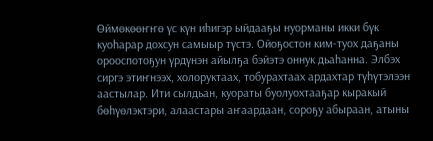Өймөкөөҥҥө үс күн иһигэр ыйдааҕы нуорманы икки бүк куоһарар дохсун самыыр түстэ. Ойоҕостон ким-туох даҕаны орооспотоҕун үрдүнэн айылҕа бэйэтэ оннук дьаһанна. Элбэх сиргэ этиҥнээх, холоруктаах, тобурахтаах ардахтар түһүтэлээн аастылар. Ити сылдьан, куораты буолуохтааҕар кыракый бөһүөлэктэри, алаастары аҥаардаан, сороҕу абыраан, атыны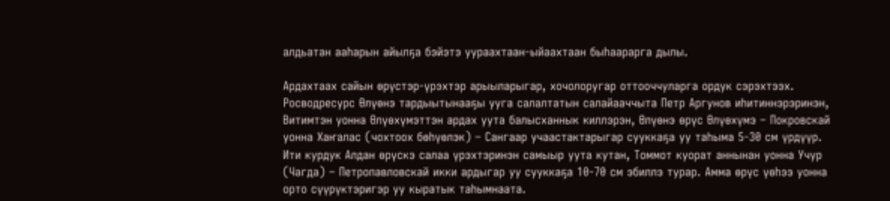алдьатан ааһарын айылҕа бэйэтэ уураахтаан-ыйаахтаан быһаарарга дылы.

Ардахтаах сайын өрүстэр-үрэхтэр арыыларыгар, хочолоругар оттооччуларга ордук сэрэхтээх. Росводресурс Өлүөнэ тардыытынааҕы ууга салалтатын салайааччыта Петр Аргунов иһитиннэрэринэн, Витимтэн уонна Өлүөхүмэттэн ардах уута балысханнык киллэрэн, Өлүөнэ өрүс Өлүөхүмэ – Покровскай уонна Хаҥалас (чохтоох бөһүөлэк) – Сангаар учаастактарыгар сууккаҕа уу таһыма 5-30 см үрдүүр. Ити курдук Алдан өрүскэ салаа үрэхтэринэн самыыр уута кутан, Томмот куорат аннынан уонна Учур (Чагда) – Петропавловскай икки ардыгар уу сууккаҕа 10-70 см эбиллэ турар. Амма өрүс үөһээ уонна орто сүүрүктэригэр уу кыратык таһымнаата.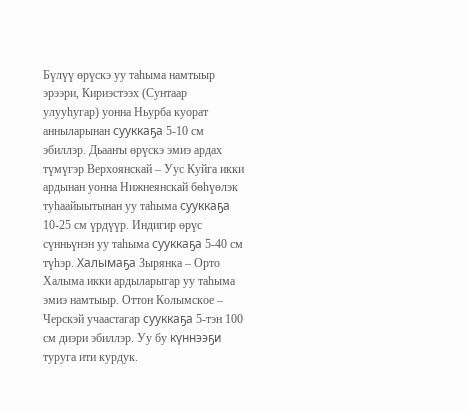Бүлүү өрүскэ уу таһыма намтыыр эрээри, Кириэстээх (Сунтаар улууһугар) уонна Ньурба куорат анныларынан сууккаҕа 5-10 см эбиллэр. Дьааҥы өрүскэ эмиэ ардах түмүгэр Верхоянскай – Уус Куйга икки ардынан уонна Нижнеянскай бөһүөлэк туһаайыытынан уу таһыма сууккаҕа 10-25 см үрдүүр. Индигир өрүс сүнньүнэн уу таһыма сууккаҕа 5-40 см түһэр. Халымаҕа Зырянка – Орто Халыма икки ардыларыгар уу таһыма эмиэ намтыыр. Оттон Колымское – Черскэй учаастагар сууккаҕа 5-тэн 100 см диэри эбиллэр. Уу бу күннээҕи туруга ити курдук.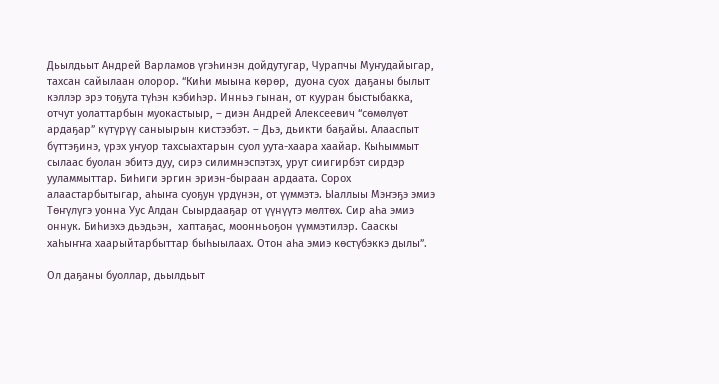Дьылдьыт Андрей Варламов үгэһинэн дойдутугар, Чурапчы Муҥудайыгар, тахсан сайылаан олорор. “Киһи мыына көрөр,  дуона суох  даҕаны былыт кэллэр эрэ тоҕута түһэн кэбиһэр. Инньэ гынан, от кууран быстыбакка, отчут уолаттарбын муокастыыр, – диэн Андрей Алексеевич “сөмөлүөт ардаҕар” күтүрүү саныырын кистээбэт. – Дьэ, дьикти баҕайы. Алааспыт бүттэҕинэ, үрэх уҥуор тахсыахтарын суол уута-хаара хаайар. Кыһыммыт сылаас буолан эбитэ дуу, сирэ силимнэспэтэх, урут сиигирбэт сирдэр ууламмыттар. Биһиги эргин эриэн-быраан ардаата. Сорох алаастарбытыгар, аһыҥа суоҕун үрдүнэн, от үүммэтэ. Ыаллыы Мэҥэҕэ эмиэ Төҥүлүгэ уонна Уус Алдан Сыырдааҕар от үүнүүтэ мөлтөх. Сир аһа эмиэ оннук. Биһиэхэ дьэдьэн,  хаптаҕас, моонньоҕон үүммэтилэр. Сааскы хаһыҥҥа хаарыйтарбыттар быһыылаах. Отон аһа эмиэ көстүбэккэ дылы”.

Ол даҕаны буоллар, дьылдьыт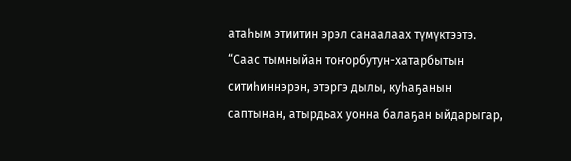атаһым этиитин эрэл санаалаах түмүктээтэ. “Саас тымныйан тоҥорбутун-хатарбытын ситиһиннэрэн, этэргэ дылы, куһаҕанын саптынан, атырдьах уонна балаҕан ыйдарыгар,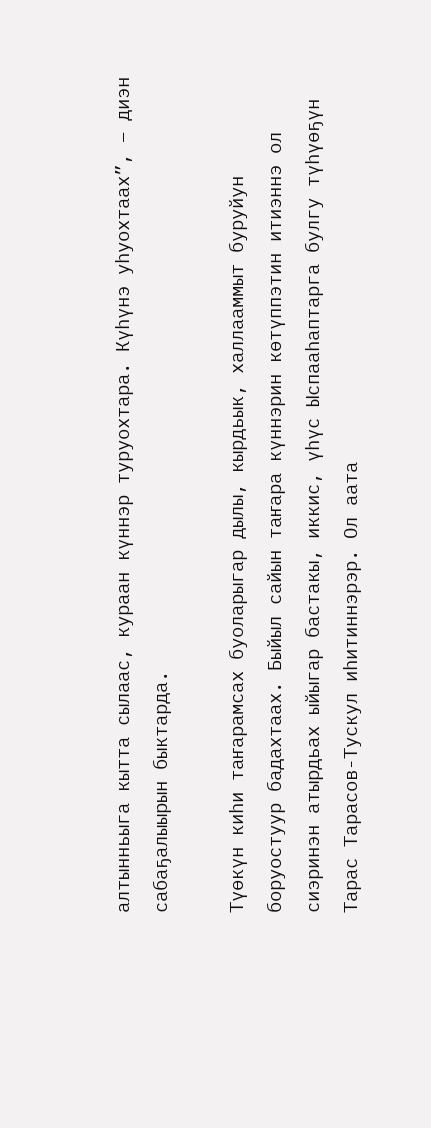алтынньыга кытта сылаас, кураан күннэр туруохтара. Күһүнэ уһуохтаах”, – диэн сабаҕалыырын быктарда.

Түөкүн киһи таҥарамсах буоларыгар дылы, кырдьык, халлааммыт буруйун боруостуур бадахтаах. Быйыл сайын таҥара күннэрин көтүппэтин итиэннэ ол сиэринэн атырдьах ыйыгар бастакы, иккис, үһүс Ыспааһаптарга булгу түһүөҕүн Тарас Тарасов-Тускул иһитиннэрэр. Ол аата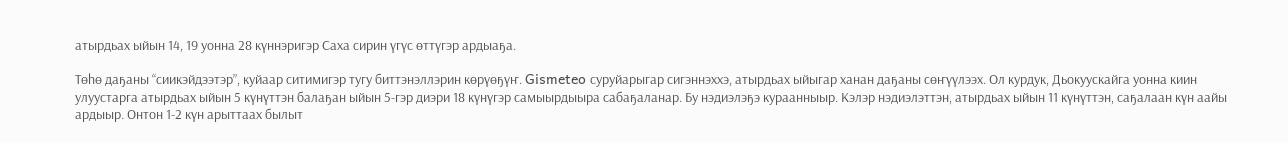атырдьах ыйын 14, 19 уонна 28 күннэригэр Саха сирин үгүс өттүгэр ардыаҕа.

Төһө даҕаны “сиикэйдээтэр”, куйаар ситимигэр тугу биттэнэллэрин көрүөҕүҥ. Gismeteo суруйарыгар сигэннэххэ, атырдьах ыйыгар ханан даҕаны сөҥүүлээх. Ол курдук, Дьокуускайга уонна киин улуустарга атырдьах ыйын 5 күнүттэн балаҕан ыйын 5-гэр диэри 18 күнүгэр самыырдыыра сабаҕаланар. Бу нэдиэлэҕэ кураанныыр. Кэлэр нэдиэлэттэн, атырдьах ыйын 11 күнүттэн, саҕалаан күн аайы ардыыр. Онтон 1-2 күн арыттаах былыт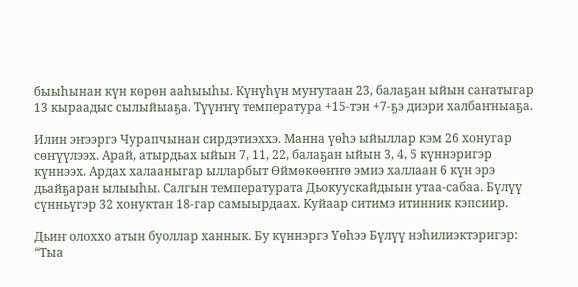быыһынан күн көрөн ааһыыһы. Күнүһүн муҥутаан 23, балаҕан ыйын саҥатыгар 13 кыраадыс сылыйыаҕа. Түүҥҥү температура +15-тэн +7-ҕэ диэри халбаҥныаҕа.

Илин эҥээргэ Чурапчынан сирдэтиэххэ. Манна үөһэ ыйыллар кэм 26 хонугар сөҥүүлээх. Арай, атырдьах ыйын 7, 11, 22, балаҕан ыйын 3, 4, 5 күннэригэр күннээх. Ардах халааныгар ылларбыт Өймөкөөҥҥө эмиэ халлаан 6 күн эрэ дьайҕаран ылыыһы. Салгын температурата Дьокуускайдыын утаа-сабаа. Бүлүү сүнньүгэр 32 хонуктан 18-гар самыырдаах. Куйаар ситимэ итинник кэпсиир.

Дьиҥ олоххо атын буоллар ханнык. Бу күннэргэ Үөһээ Бүлүү нэһилиэктэригэр: “Тыа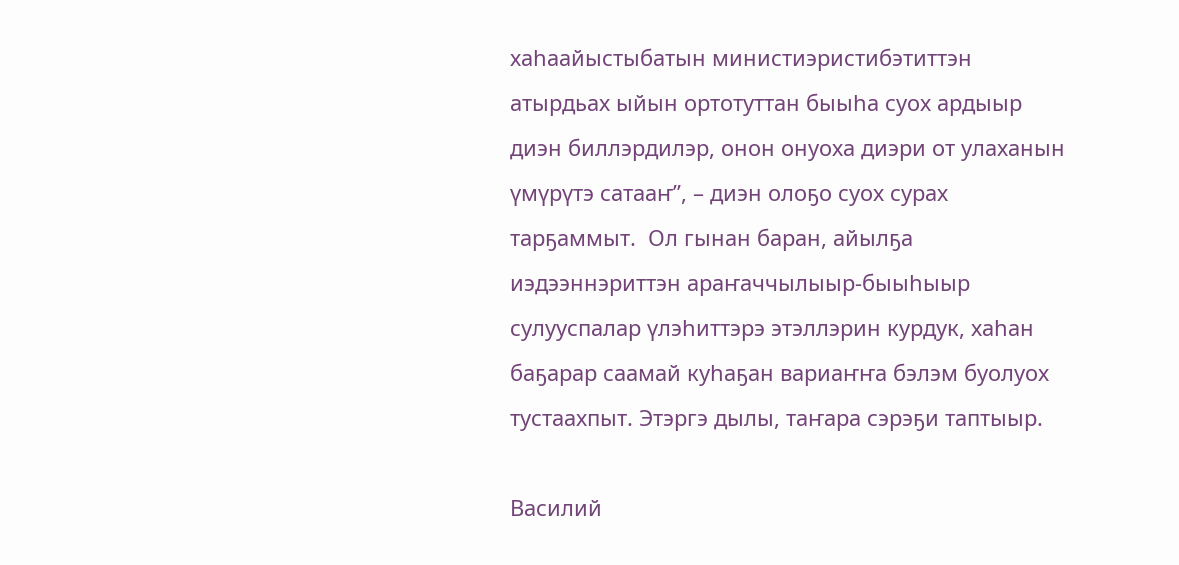хаһаайыстыбатын министиэристибэтиттэн атырдьах ыйын ортотуттан быыһа суох ардыыр диэн биллэрдилэр, онон онуоха диэри от улаханын үмүрүтэ сатааҥ”, – диэн олоҕо суох сурах тарҕаммыт.  Ол гынан баран, айылҕа иэдээннэриттэн араҥаччылыыр-быыһыыр сулууспалар үлэһиттэрэ этэллэрин курдук, хаһан баҕарар саамай куһаҕан вариаҥҥа бэлэм буолуох тустаахпыт. Этэргэ дылы, таҥара сэрэҕи таптыыр.

Василий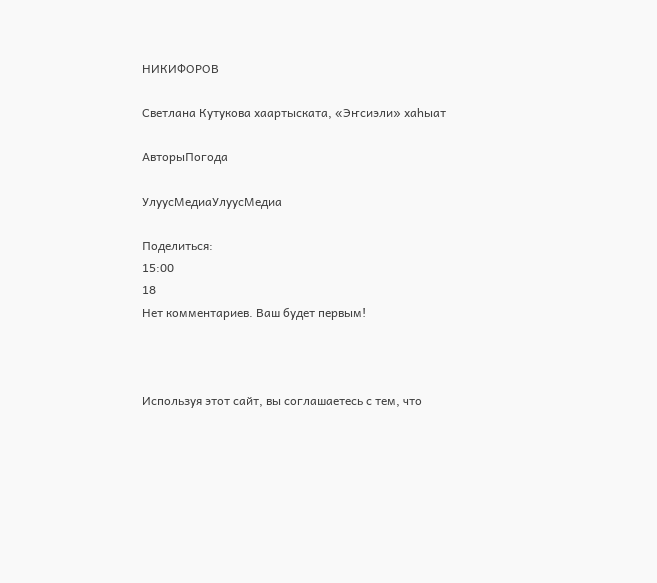НИКИФОРОВ

Светлана Кутукова хаартыската, «Эҥсиэли» хаһыат

АвторыПогода

УлуусМедиаУлуусМедиа

Поделиться:
15:00
18
Нет комментариев. Ваш будет первым!



Используя этот сайт, вы соглашаетесь с тем, что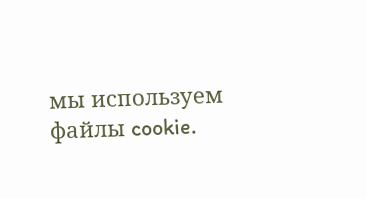мы используем файлы cookie.